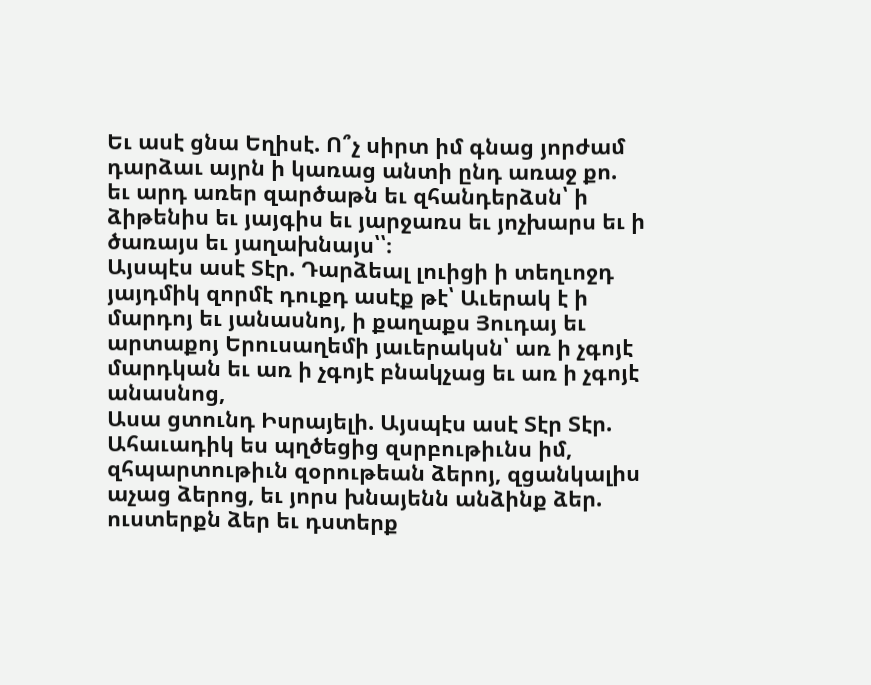Եւ ասէ ցնա Եղիսէ. Ո՞չ սիրտ իմ գնաց յորժամ դարձաւ այրն ի կառաց անտի ընդ առաջ քո. եւ արդ առեր զարծաթն եւ զհանդերձսն՝ ի ձիթենիս եւ յայգիս եւ յարջառս եւ յոչխարս եւ ի ծառայս եւ յաղախնայս՝՝։
Այսպէս ասէ Տէր. Դարձեալ լուիցի ի տեղւոջդ յայդմիկ զորմէ դուքդ ասէք թէ՝ Աւերակ է ի մարդոյ եւ յանասնոյ, ի քաղաքս Յուդայ եւ արտաքոյ Երուսաղեմի յաւերակսն՝ առ ի չգոյէ մարդկան եւ առ ի չգոյէ բնակչաց եւ առ ի չգոյէ անասնոց,
Ասա ցտունդ Իսրայելի. Այսպէս ասէ Տէր Տէր. Ահաւադիկ ես պղծեցից զսրբութիւնս իմ, զհպարտութիւն զօրութեան ձերոյ, զցանկալիս աչաց ձերոց, եւ յորս խնայենն անձինք ձեր. ուստերքն ձեր եւ դստերք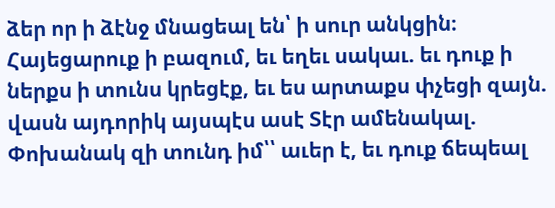ձեր որ ի ձէնջ մնացեալ են՝ ի սուր անկցին։
Հայեցարուք ի բազում, եւ եղեւ սակաւ. եւ դուք ի ներքս ի տունս կրեցէք, եւ ես արտաքս փչեցի զայն. վասն այդորիկ այսպէս ասէ Տէր ամենակալ. Փոխանակ զի տունդ իմ՝՝ աւեր է, եւ դուք ճեպեալ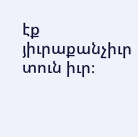էք յիւրաքանչիւր տուն իւր։